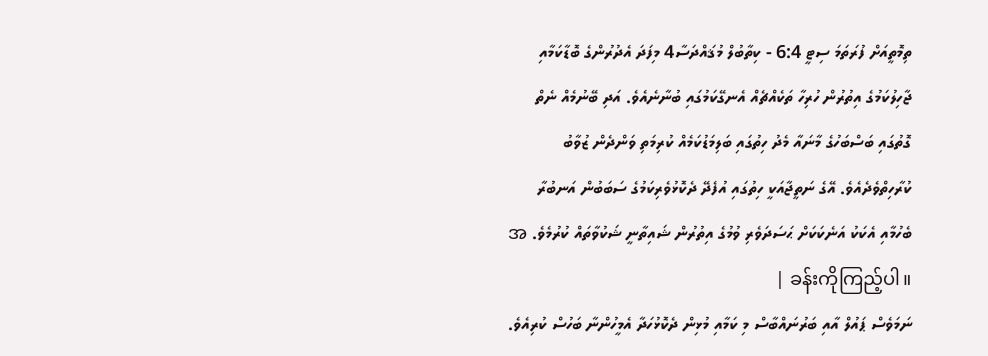ތިމޮތީއަށް ފުރަތަމަ ސިޓީ 6:4 - ކިތާބުލް މުޤައްދަސާ4 މިފަދަ އެދުރުންގެ ބޮޑާކަމާއި ޖާހިލުކަމުގެ އިތުރުން ހުރިހާ ތަކެއްޗެއް އެނގޭކަމުގައި ބުނާނެއެވެ. އަދި ބޭނުމެއް ނެތް ގޮތުގައި ބަސްބަހުގެ މާނައާ މެދު ހިތުގައި ބަލިމަޑުކަމެއް ކުރިމަތި ވަންދެން ޒުވާބު ކުރާހިތްވެދެއެވެ. އޭގެ ނަތީޖާއަކީ ހިތުގައި އުފެދޭ ދެކޮޅުވެރިކަމުގެ ސަބަބުން އަނބުރާ ބެހުމާއި އެކަކު އަނެކަކަށް ޙަސަދަވެރި ވުމުގެ އިތުރުން ޝައިތާނީ ޝަކުވާތައް ކުރުމެވެ. အခန်းကိုကြည့်ပါ။ |
ނަމަވެސް ޕައުލް އާއި ބަރުނައްބާސް މި ކަމާއި މުޅިން ދެކޮޅުހަދާ އެމީހުންނާ ބަހުސް ކުރިއެވެ.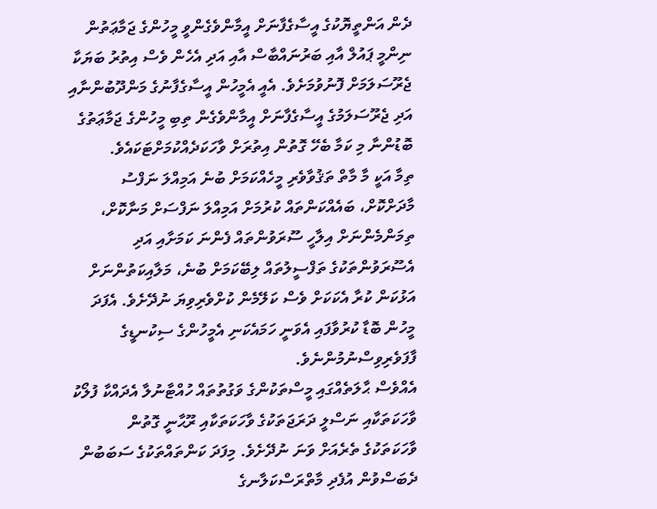ދެން އަންތީޔޮކުގެ އީސާގެފާނަށް އީމާންވެގެންވީ މީހުންގެ ޖަމާޢަތުން ނިންމީ ޕައުލް އާއި ބަރުނައްބާސް އާއި އަދި އެހެން ވެސް އިތުރު ބަޔަކާ ޖެރޫސަލަމަށް ފޮނުވުމަށެވެ. އެއީ އެމީހުން އީސާގެފާނުގެ މަންދޫބުންނާއި އަދި ޖެރޫސަލަމުގެ އީސާގެފާނަށް އީމާންވެގެން ތިބި މީހުންގެ ޖަމާޢަތުގެ ބޮޑުންނާ މި ކަމާ ބެހޭ ގޮތުން އިތުރަށް ވާހަކަދެއްކުމަށްޓަކައެވެ.
ތިމާ އަކީ މާ މާތް ތަޤުވާވެރި މީހެއްކަމަށް ބުނެ އަމިއްލަ ނަފްސު މާދަށްކޮށް، ބައެއްކަންތައް ކުރުމަށް އަމިއްލަ ނަފްސަށް މަނާކޮށް، ތިމަންމެންނަށް އިލާހީ ސޫރަވުންތައް ފެންނަ ކަމަށާއި އަދި އެސޫރަވުންތަކުގެ ތަފްސީލުތައް ލިބޭކަމަށް ބުނެ، މަލާއިކަތުންނަށް އަޅުކަން ކުރާ އެކަކަށް ވެސް ކަލޭމެން ކުށްވެރިވިޔަ ނުދޭށެވެ. އެފަދަ މީހުން ބޮޑާ ކުރުވާފައި އެވަނީ ހަމައެކަނި އެމީހުންގެ ސިކުނޑީގެ ފާފަވެރިވިސްނުމުންނެވެ.
އެއްވެސް ޙާލަތެއްގައި މީސްތަކުންގެ ވަގުތުތައް ހުއްޓާނުލާ އެދައްކާ ފުލޯކު ވާހަކަތަކާއި ނަސްލީ ދަރަޖަތަކުގެ ވާހަކަތަކާއި ރޫޙާނީ ގޮތުން ވާހަކަތަކުގެ ތެރެއަށް ވަނަ ނުދޭށެވެ. މިފަދަ ކަންތައްތަކުގެ ސަބަބުން ދެބަސްވުން އުފެދި މާތްރަސްކަލާނގެ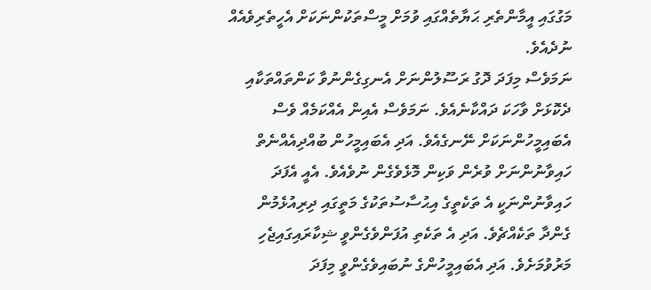މަގުގައި އީމާންތެރި ޙަޔާތެއްގައި ވުމަށް މީސްތަކުންނަކަށް އެހީތެރިވެއެއް ނުދެއެވެ.
ނަމަވެސް މިފަދަ ދޮގު ރަސޫލުންނަށް އެނގިގެންނުވާ ކަންތައްތަކާއި ދެކޮޅަށް ވާހަކަ ދައްކާނެއެވެ. ނަމަވެސް އެއިން އެއްކަމެއް ވެސް އެބައިމީހުންނަކަށް ނޭނގެއެވެ. އަދި އެބައިމީހުން ބުއްދިއެއްނެތް ހައިވާނުންނަށް ވުރެން ވަކިން މޮޅެވެގެން ނުވެއެވެ. އެއީ އެފަދަ ހައިވާނުންނަކީ އެ ތަކެތީގެ އިޙުސާސުތަކުގެ މަތީގައި ދިރިއުޅެމުން ގެންދާ ތަކެއްޗެވެ. އަދި އެ ތަކެތި އުފަންވެގެންވީ ޝިކާރައިގައިޖެހި މަރުވުމަށެވެ. އަދި އެބައިމީހުންގެ ނުބައިވެގެންވީ މިފަދަ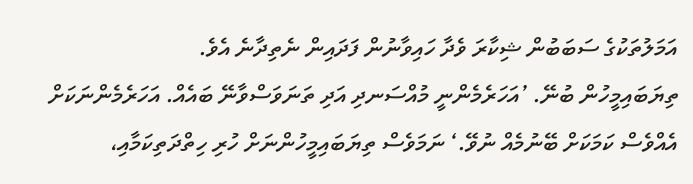އަމަލުތަކުގެ ސަބަބުން ޝިކާރަ ވެދާ ހައިވާނުން ފަދައިން ނެތިދާނެ އެވެ.
ތިޔަބައިމީހުން ބުނޭ. ’އަހަރެމެންނީ މުއްސަނދި އަދި ތަނަވަސްވާނޭ ބައެއް. އަހަރެމެންނަކަށް އެއްވެސް ކަމަކަށް ބޭނުމެއް ނުވޭ.‘ ނަމަވެސް ތިޔަބައިމީހުންނަށް ހުރި ހިތްދަތިކަމާއި،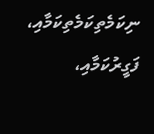ނިކަމެތިކަމެތިކަމާއި، ފަގީރުކަމާއި،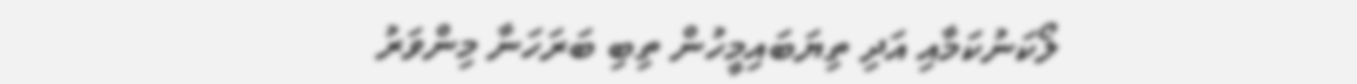ލޯކަނުކަމާއި އަދި ތިޔަބައިމީހުން ތިބި ބަރަހަނާ މިންވަރު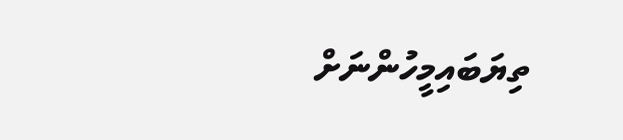ތިޔަބައިމީހުންނަށް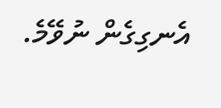އެނގިގެން ނުވޭމެ.